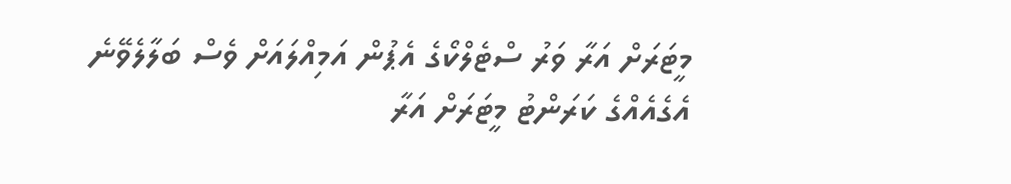މީޓަރަށް އަރާ ވަރު ސްޓެލްކޯގެ އެޕުން އަމިއްލައަށް ވެސް ބަލާލެވޭނެ
އެގެއެއްގެ ކަރަންޓު މީޓަރަށް އަރާ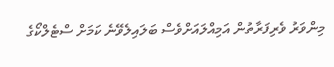މިންވަރު ވެރިފަރާތުން އަމިއްލައަށްވެސް ބަލައިލެވޭނެ ކަމަށް ސްޓެލްކޯގެ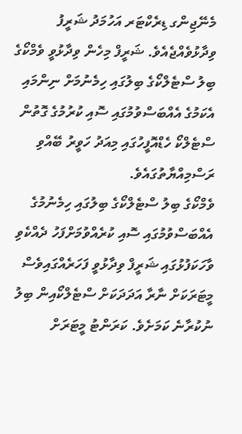މެނޭޖިންގ ޑިރެކްޓަރ އަހުމަދު ޝަރީފު ވިދާޅުވެއްޖެއެވެ. ޝަރީފް މިހެން ވިދާޅުވީ ވެމްކޯގެ ބިލު ސްޓެލްކޯގެ ބިލުގައި ހިމެނުމަށް ނިންމައި އެކަމުގެ އެއްބަސްވުމުގައި ސޮއި ކުރުމުގެ ގޮތުން ސްޓެލްކޯ ހެޑްއޮފީހުގައި މިއަދު ހަވީރު ބޭއްވި ރަސްމިއްޔާތުގައެވެ.
ވެމްކޯގެ ބިލު ސްޓެލްކޯގެ ބިލުގައި ހިމެނުމުގެ އެއްބަސްވުމުގައި ސޮއި ކުރެއްވުމަށްފަހު ދެއްކެވި ވާހަކަފުޅުގައި ޝަރީފް ވިދާޅުވީ ފަހަރެއްގައިވެސް މީޓަރަކަށް ނާރާ އަދަދަކަށް ސްޓެލްކޯއިން ބިލު ނުކުރާނެ ކަމަށެވެ. ކަރަންޓު މީޓަރަށް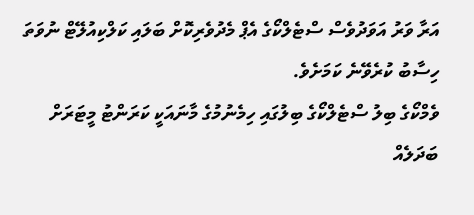އަރާ ވަރު އަވަދުވެސް ސްޓެލްކޯގެ އެޕް މެދުވެރިކޮށް ބަލައި ކަލްކިއުލޭޓް ނުވަތަ ހިސާބު ކުރެވޭނެ ކަމަށެވެ.
ވެމްކޯގެ ބިލު ސްޓެލްކޯގެ ބިލުގައި ހިމެނުމުގެ މާނައަކީ ކަރަންޓު މީޓަރަށް ބަދަލެއް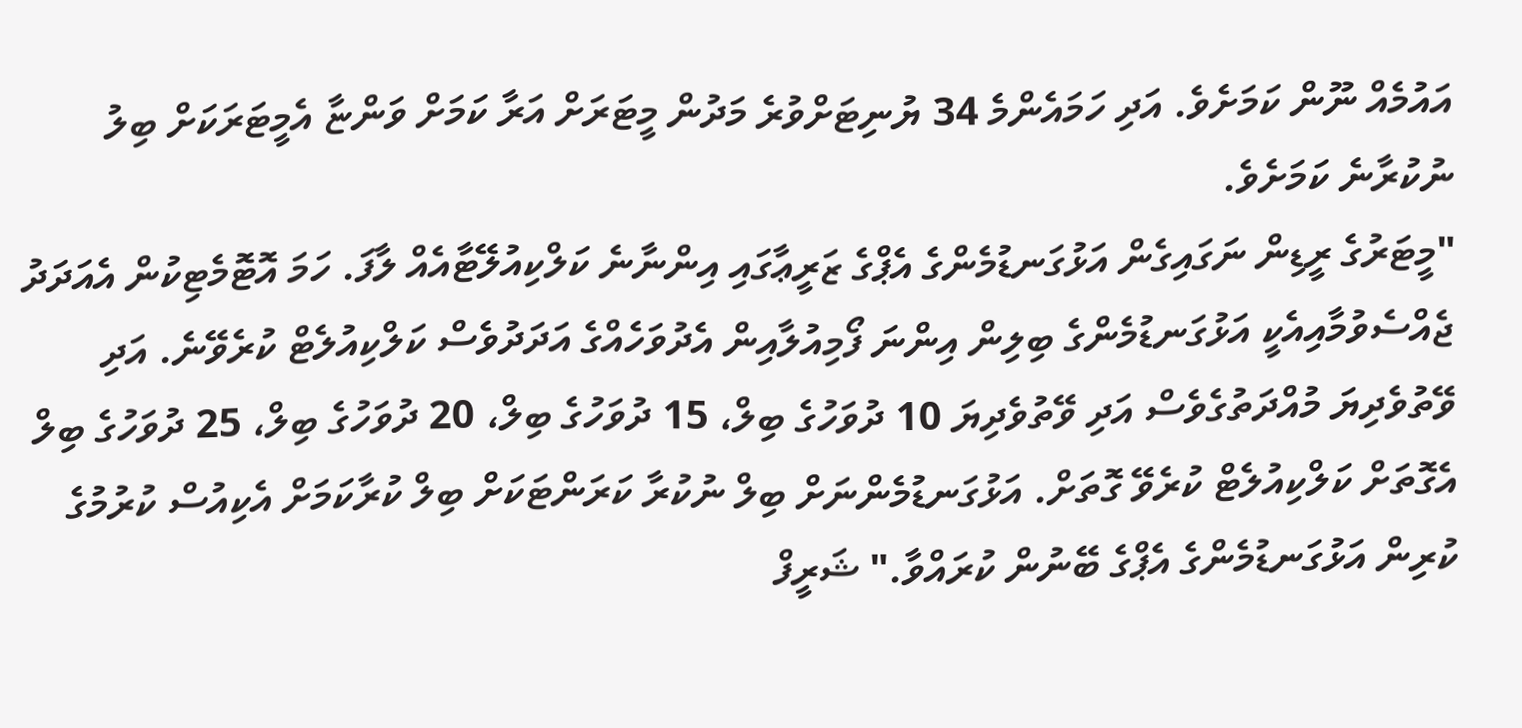އައުމެއް ނޫން ކަމަށެވެ. އަދި ހަމައެންމެ 34 ޔުނިޓަށްވުރެ މަދުން މީޓަރަށް އަރާ ކަމަށް ވަންޏާ އެމީޓަރަކަށް ބިލު ނުކުރާނެ ކަމަށެވެ.
"މީޓަރުގެ ރީޑިން ނަގައިގެން އަޅުގަނޑުމެންގެ އެޕްގެ ޒަރީޢާގައި އިންނާނެ ކަލްކިއުލޭޓާއެއް ލާފަ. ހަމަ އޮޓޮމެޓިކުން އެއަދަދު ޖެއްސެވުމާއިއެކީ އަޅުގަނޑުމެންގެ ބިލިން އިންނަ ފޯމިއުލާއިން އެދުވަހެއްގެ އަދަދުވެސް ކަލްކިއުލެޓް ކުރެވޭނެ. އަދި ވޭތުވެދިޔަ މުއްދަތުގެވެސް އަދި ވޭތުވެދިޔަ 10 ދުވަހުގެ ބިލް، 15 ދުވަހުގެ ބިލް، 20 ދުވަހުގެ ބިލް، 25 ދުވަހުގެ ބިލް އެގޮތަށް ކަލްކިއުލެޓް ކުރެވޭ ގޮތަށް. އަޅުގަނޑުމެންނަށް ބިލް ނުކުރާ ކަރަންޓަކަށް ބިލް ކުރާކަމަށް އެކިއުސް ކުރުމުގެ ކުރިން އަޅުގަނޑުމެންގެ އެޕްގެ ބޭނުން ކުރައްވާ." ޝަރީފް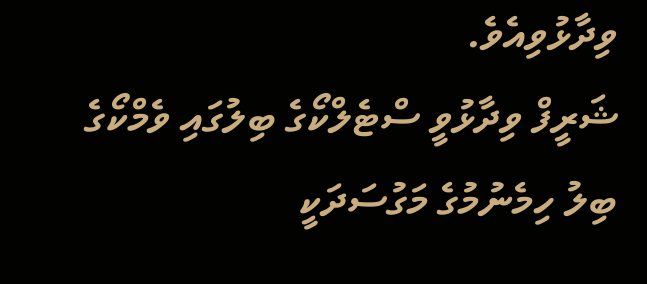ވިދާޅުވިއެވެ.
ޝަރީފް ވިދާޅުވީ ސްޓެލްކޯގެ ބިލުގައި ވެމްކޯގެ ބިލު ހިމެނުމުގެ މަގުސަދަކީ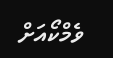ވެމްކޯއަށް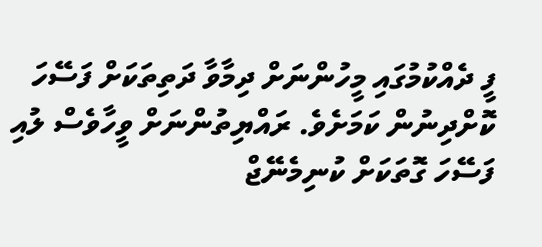ފީ ދެއްކުމުގައި މީހުންނަށް ދިމާވާ ދަތިތަކަށް ފަސޭހަ ކޮށްދިނުން ކަމަށެވެ. ރައްޔިތުންނަށް ވީހާވެސް ލުއި ފަސޭހަ ގޮތަކަށް ކުނިމެނޭޖް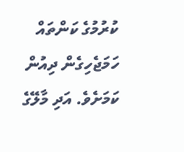ކުރުމުގެ ކަންތައް ހަމަޖެހިގެން ދިއުން ކަމަށެވެ. އަދި މާލޭގެ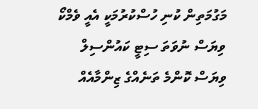މަގުމަތިން ކުނި ހުސްކުރުމަކީ އެއީ ވެމްކޯ ވިޔަސް ނުވަތަ ސިޓީ ކައުންސިލް ވިޔަސް ކޮންމެ ތަނެއްގެ ޒިންމާއެއް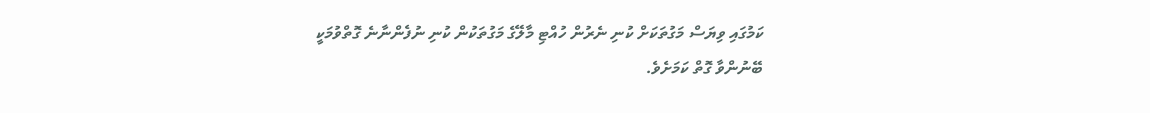ކަމުގައި ވިޔަސް މަގުތަކަށް ކުނި ނެރުން ހުއްޓި މާލޭގެ މަގުތަކުން ކުނި ނުފެންނާނެ ގޮތްވުމަކީ ބޭނުންވާ ގޮތް ކަމަށެވެ.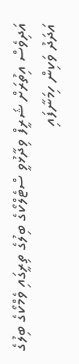އަދިވެސް އިތުރަށް ޝަރީފް ވިދާޅުވީ ސްޓެލްކޯގެ ބިލުގެ ތިރީގައި ވެމްކޯގެ ބިލުގެ އަދަދު ވަކިން ހިމަނާފައި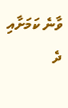ވާނެ ކަމަށާއި ދެ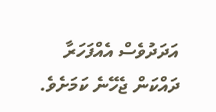އަދަދުވެސް އެއްފަހަރާ ދައްކަން ޖެހޭނެ ކަމަށެވެ.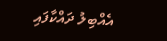އެއްބިލު ދައްކާފައި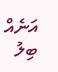އަނެއް ބިލު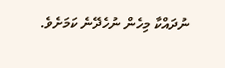ނުދައްކާ މިހެން ނުހެދޭނެ ކަމަށެވެ.